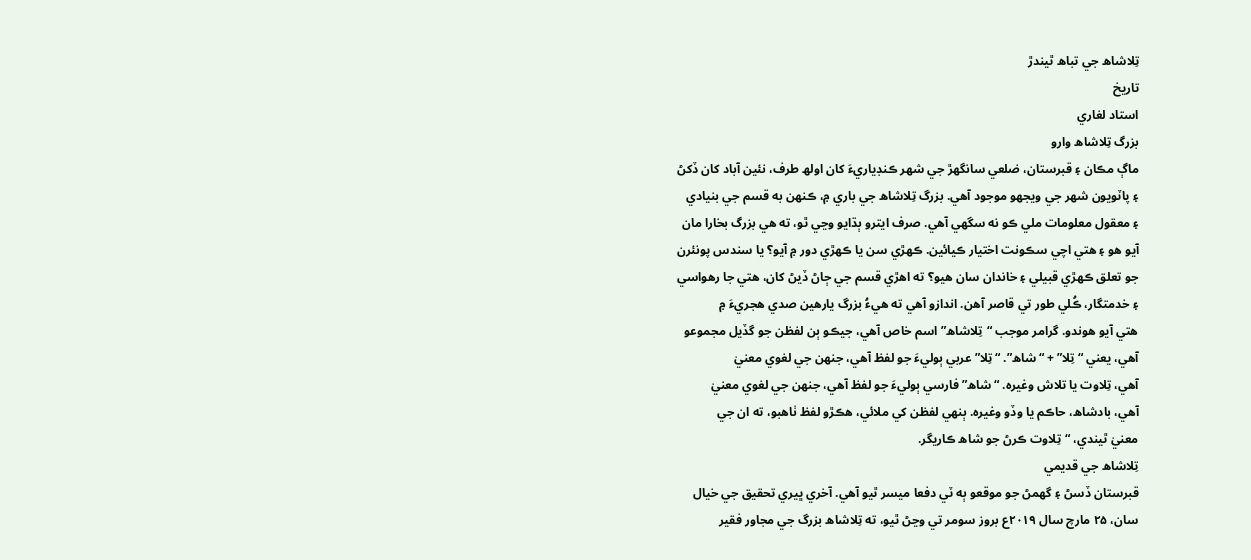تِلاشاھ جي تباھ ٿيندڙ
تاريخ
استاد لغاري
بزرگ تِلاشاھ وارو
ماڳ مڪان ۽ قبرستان، ضلعي سانگھڙ جي شهر ڪنڊياريءَ کان اولھ طرف، نئين آباد کان ڏکڻ
۽ پاٽويون شهر جي ويجھو موجود آهي. بزرگ تِلاشاھ جي باري ۾، ڪنهن به قسم جي بنيادي
۽ معقول معلومات ملي ڪو نه سگھي آهي. صرف ايترو ٻڌايو وڃي ٿو، ته هي بزرگ بخارا مان
آيو هو ۽ هتي اچي سڪونت اختيار ڪيائين. ڪهڙي سن يا ڪهڙي دور ۾ آيو؟ يا سندس پونئرن
جو تعلق ڪهڙي قبيلي ۽ خاندان سان هيو؟ ته اهڙي قسم جي ڄاڻ ڏيڻ کان، هتي جا رهواسي
۽ خدمتگار، ڪُلي طور تي قاصر آهن. اندازو آهي ته هيءُ بزرگ يارهين صدي هجريءَ ۾
هتي آيو هوندو. گرامر موجب “تِلاشاھ” اسم خاص آهي، جيڪو ٻن لفظن جو گڏيل مجموعو
آهي، يعني “تِلا” + “شاھ”. “تِلا” عربي ٻوليءَ جو لفظ آهي، جنهن جي لغوي معنيٰ
آهي، تِلاوت يا تلاش وغيره. “شاھ” فارسي ٻوليءَ جو لفظ آهي، جنهن جي لغوي معنيٰ
آهي، بادشاھ، حاڪم يا وڏو وغيره. ٻنهي لفظن کي ملائي، هڪڙو لفظ ٺاهبو، ته ان جي
معنيٰ ٿيندي، “تِلاوت ڪرڻ جو شاھ ڪاريگر.
تِلاشاھ جي قديمي
قبرستان ڏسڻ ۽ گھمڻ جو موقعو ٻه ٽي دفعا ميسر ٿيو آهي. آخري ڀيري تحقيق جي خيال
سان، ۲۵ مارچ سال ۲۰۱۹ع بروز سومر تي وڃڻ ٿيو، ته تِلاشاھ بزرگ جي مجاور فقير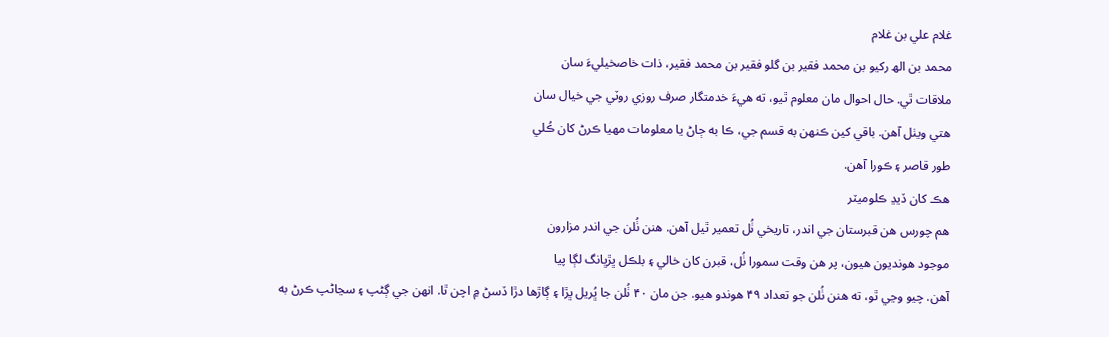غلام علي بن غلام
محمد بن الھ رکيو بن محمد فقير بن گلو فقير بن محمد فقير، ذات خاصخيليءَ سان
ملاقات ٿي. حال احوال مان معلوم ٿيو، ته هيءَ خدمتگار صرف روزي روٽي جي خيال سان
هتي ويٺل آهن. باقي کين ڪنهن به قسم جي، ڪا به ڄاڻ يا معلومات مهيا ڪرڻ کان ڪُلي
طور قاصر ۽ ڪورا آهن.
هڪ کان ڏيڍ ڪلوميٽر
هم چورس هن قبرستان جي اندر، تاريخي ٺُل تعمير ٿيل آهن. هنن ٺُلن جي اندر مزارون
موجود هونديون هيون، پر هن وقت سمورا ٺُل، قبرن کان خالي ۽ بلڪل ڀڙڀانگ لڳا پيا
آهن. چيو وڃي ٿو، ته هنن ٺُلن جو تعداد ۴۹ هوندو هيو. جن مان ۴۰ ٺُلن جا ڀُريل ڀڙا ۽ ڳاڙها دڙا ڏسڻ ۾ اچن ٿا. انهن جي ڳڻپ ۽ سڃاڻپ ڪرڻ به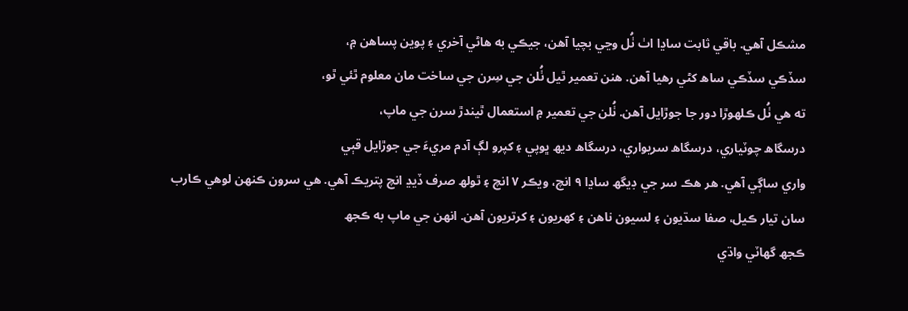مشڪل آهي. باقي ثابت ساڍا اٺ ٺُل وڃي بچيا آهن، جيڪي به هاڻي آخري ۽ پوين پساهن ۾،
سڏڪي سڏڪي ساھ کڻي رهيا آهن. هنن تعمير ٿيل ٺُلن جي سِرن جي ساخت مان معلوم ٿئي ٿو،
ته هي ٺُل ڪلهوڙا دور جا جوڙايل آهن. ٺُلن جي تعمير ۾ استعمال ٿيندڙ سرن جي ماپ،
درسگاھ چوٽياري، درسگاھ سريواري، درسگاھ ديھ ڀوپي ۽ کپرو لڳ آدم مريءَ جي جوڙايل قٻي
واري ساڳي آهي. هر هڪ سر جي ڊيگھ ساڍا ۹ انچ، ويڪر ۷ انچ ۽ ٿولھ صرف ڏيڍ انچ پتريڪ آهي. هي سرون ڪنهن لوهي ڪارب
سان تيار ڪيل، صفا سڌيون ۽ لسيون ناهن ۽ کهريون ۽ کرتريون آهن. انهن جي ماپ به ڪجھ
ڪجھ گھاٽي واڌي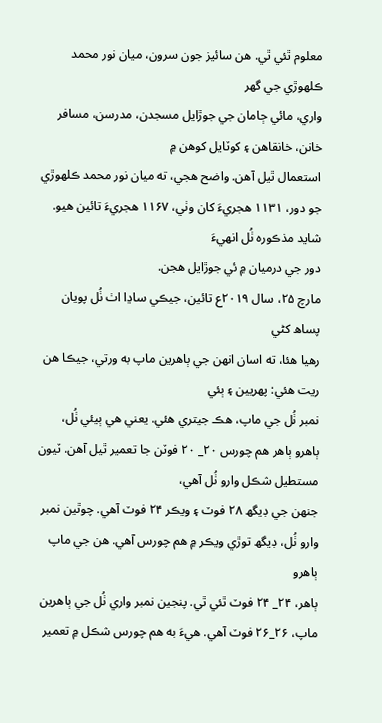معلوم ٿئي ٿي. هن سائيز جون سرون، ميان نور محمد ڪلهوڙي جي گھر
واري، مائي ڄامان جي جوڙايل مسجدن، مدرسن، مسافر خانن، خانقاهن ۽ کوٽايل کوهن ۾
استعمال ٿيل آهن. واضح هجي، ته ميان نور محمد ڪلهوڙي جو دور، ۱۱۳۱ هجريءَ کان وٺي، ۱۱۶۷ هجريءَ تائين هيو. شايد مذڪوره ٺُل انهيءَ
دور جي درميان ۾ ئي جوڙايل هجن.
مارچ ۲۵، سال ۲۰۱۹ع تائين، جيڪي ساڍا اٺ ٺُل پويان پساھ کڻي
رهيا هئا، ته اسان انهن جي ٻاهرين ماپ به ورتي، جيڪا هن ريت هئي: پهريين ۽ ٻئي
نمبر ٺُل جي ماپ، هڪ جيتري هئي. يعني هي ٻيئي ٺُل، ٻاهرو ٻاهر هم چورس ۲۰_ ۲۰ فوٽن جا تعمير ٿيل آهن. ٽيون مستطيل شڪل وارو ٺُل آهي،
جنهن جي ڊيگھ ۲۸ فوٽ ۽ ويڪر ۲۴ فوٽ آهي. چوٿين نمبر وارو ٺُل، ڊيگھ توڙي ويڪر ۾ هم چورس آهي. هن جي ماپ ٻاهرو
ٻاهر، ۲۴_ ۲۴ فوٽ ٿئي ٿي. پنجين نمبر واري ٺُل جي ٻاهرين ماپ، ۲۶_۲۶ فوٽ آهي. هيءَ به هم چورس شڪل ۾ تعمير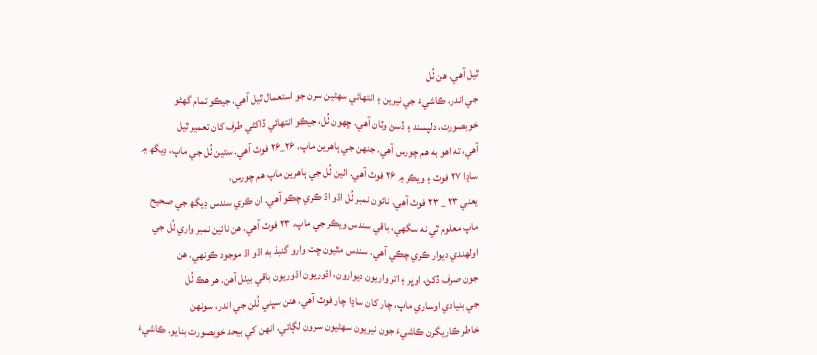ٿيل آهي. هن ٺُل
جي اندر، ڪاشيءَ جي نيرين ۽ انتهائي سهڻين سرن جو استعمال ٿيل آهي. جيڪو تمام گھڻو
خوبصورت، دلپسند ۽ ڏسڻ وٽان آهي. ڇهون ٺُل، جيڪو انتهائي ڏاکڻي طرف کان تعمير ٿيل
آهي، ته اهو به هم چورس آهي. جنهن جي ٻاهرين ماپ، ۲۶_۲۶ فوٽ آهي. ستين ٺُل جي ماپ، ڊيگھ ۾ ساڍا ۲۷ فوٽ ۽ ويڪر ۾ ۲۶ فوٽ آهي. اٺين ٺُل جي ٻاهرين ماپ هم چورس،
يعني ۲۳ _ ۲۳ فوٽ آهي. نائون نمبر ٺُل اڌو اڌ ڪري چڪو آهي. ان ڪري سندس ڊيگھ جي صحيح
ماپ معلوم ٿي نه سگھي، باقي سندس ويڪر جي ماپ، ۲۳ فوٽ آهي. هن نائين نمبر واري ٺُل جي
اولهندي ديوار ڪري چڪي آهي. سندس مٿيون ڇت وارو گنبذ به اڌو اڌ موجود ڪونهي. هن
جون صرف ڏکڻ، اوڀر ۽ اتر واريون ديوارون، اڌوريون اڌوريون باقي بيٺل آهن. هر هڪ ٺُل
جي بنيادي اوساري ماپ، چار کان ساڍا چار فوٽ آهي. هنن سڀني ٺُلن جي اندر، سونهن
خاطر ڪاريگرن ڪاشيءَ جون نيريون سهڻيون سرون لڳائي، انهن کي بيحد خوبصورت بنايو. ڪاشيءَ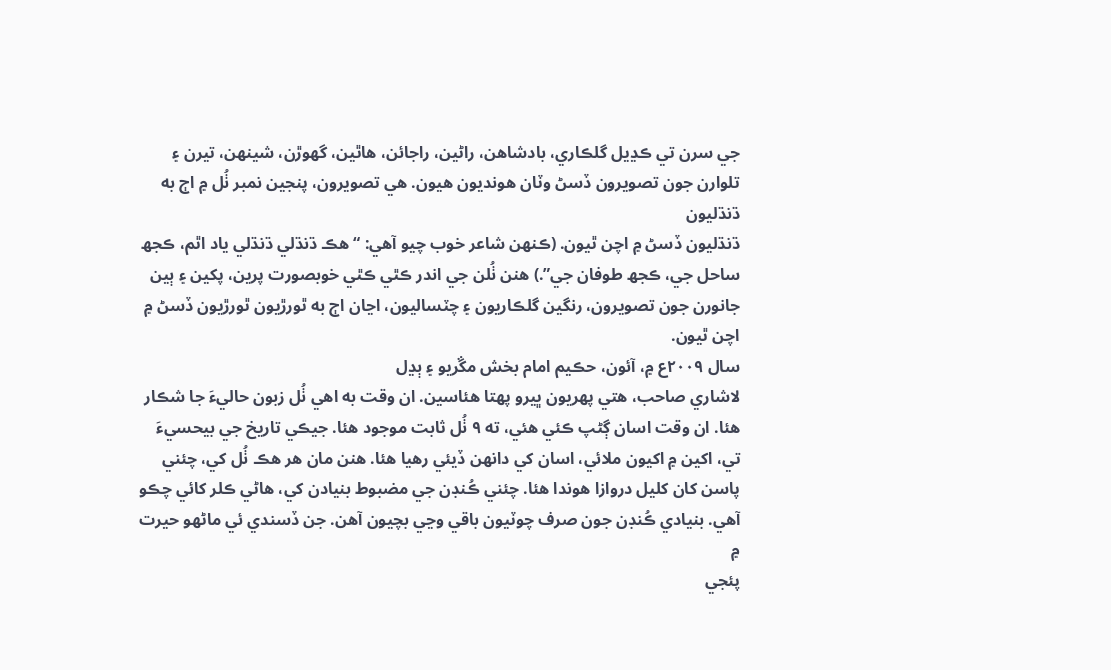جي سرن تي ڪڍيل گلڪاري، بادشاهن، راڻين، راجائن، هاٿين، گھوڙن، شينهن، تيرن ۽
تلوارن جون تصويرون ڏسڻ وٽان هونديون هيون. هي تصويرون، پنجين نمبر ٺُل ۾ اڄ به ڌنڌليون
ڌنڌليون ڏسڻ ۾ اچن ٿيون. (ڪنهن شاعر خوب چيو آهي: “هڪ ڌنڌلي ڌنڌلي ياد اٿم، ڪجھ
ساحل جي، ڪجھ طوفان جي”.) هنن ٺُلن جي اندر ڪٿي ڪٿي خوبصورت پرين، پکين ۽ ٻين
جانورن جون تصويرون، رنگين گلڪاريون ۽ چٽساليون، اڃان اڄ به ٿورڙيون ٿورڙيون ڏسڻ ۾
اچن ٿيون.
سال ۲۰۰۹ع ۾، آئون، حڪيم امام بخش مڱريو ۽ ٻڍل
لاشاري صاحب، هتي پهريون ڀيرو پهتا هئاسين. ان وقت به اهي ٺُل زبون حاليءَ جا شڪار
هئا. ان وقت اسان ڳڻپ ڪئي هئي، ته ۹ ٺُل ثابت موجود هئا. جيڪي تاريخ جي بيحسيءَ
تي، اکين ۾ اکيون ملائي، اسان کي دانهن ڏيئي رهيا هئا. هنن مان هر هڪ ٺُل کي، چئني
پاسن کان کليل دروازا هوندا هئا. چئني ڪُنڊن جي مضبوط بنيادن کي، هاڻي ڪلر کائي چڪو
آهي. بنيادي ڪُنڊن جون صرف چوٽيون باقي وڃي بچيون آهن. جن ڏسندي ئي ماڻهو حيرت ۾
پئجي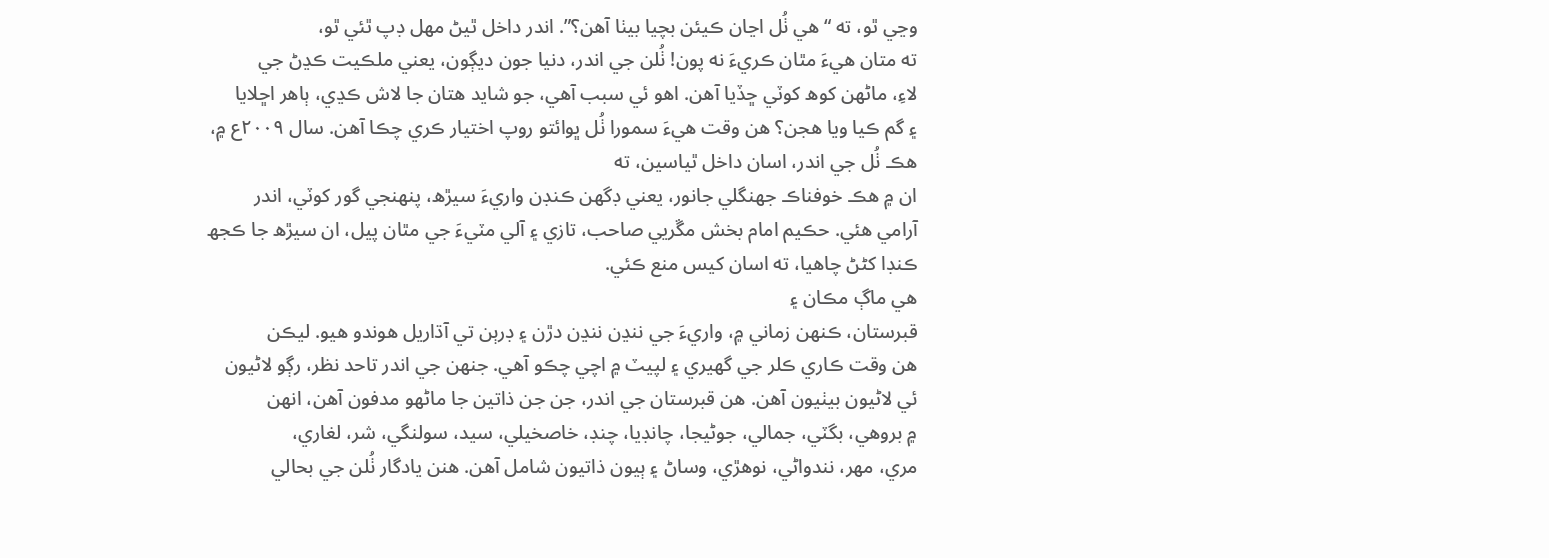وڃي ٿو، ته “هي ٺُل اڃان ڪيئن بچيا بيٺا آهن؟”. اندر داخل ٿيڻ مهل ڊپ ٿئي ٿو،
ته متان هيءَ مٿان ڪريءَ نه پون! ٺُلن جي اندر، دنيا جون ديڳون، يعني ملڪيت ڪڍڻ جي
لاءِ، ماڻهن کوھ کوٽي ڇڏيا آهن. اهو ئي سبب آهي، جو شايد هتان جا لاش ڪڍي، ٻاهر اڇلايا
۽ گم ڪيا ويا هجن؟ هن وقت هيءَ سمورا ٺُل ڀوائتو روپ اختيار ڪري چڪا آهن. سال ۲۰۰۹ع ۾، هڪ ٺُل جي اندر، اسان داخل ٿياسين، ته
ان ۾ هڪ خوفناڪ جھنگلي جانور، يعني ڊگھن ڪنڊن واريءَ سيڙھ، پنهنجي گور کوٽي، اندر
آرامي هئي. حڪيم امام بخش مڱريي صاحب، تازي ۽ آلي مٽيءَ جي مٿان پيل، ان سيڙھ جا ڪجھ
ڪنڊا کڻڻ چاهيا، ته اسان کيس منع ڪئي.
هي ماڳ مڪان ۽
قبرستان، ڪنهن زماني ۾، واريءَ جي ننڍن ننڍن دڙن ۽ ڊرٻن تي آڌاريل هوندو هيو. ليڪن
هن وقت ڪاري ڪلر جي گھيري ۽ لپيٽ ۾ اچي چڪو آهي. جنهن جي اندر تاحد نظر، رڳو لاڻيون
ئي لاڻيون بيٺيون آهن. هن قبرستان جي اندر، جن جن ذاتين جا ماڻهو مدفون آهن، انهن
۾ بروهي، بگٽي، جمالي، جوڻيجا، چانڊيا، چنڊ، خاصخيلي، سيد، سولنگي، شر، لغاري،
مري، مهر، نندواڻي، نوهڙي، وساڻ ۽ ٻيون ذاتيون شامل آهن. هنن يادگار ٺُلن جي بحالي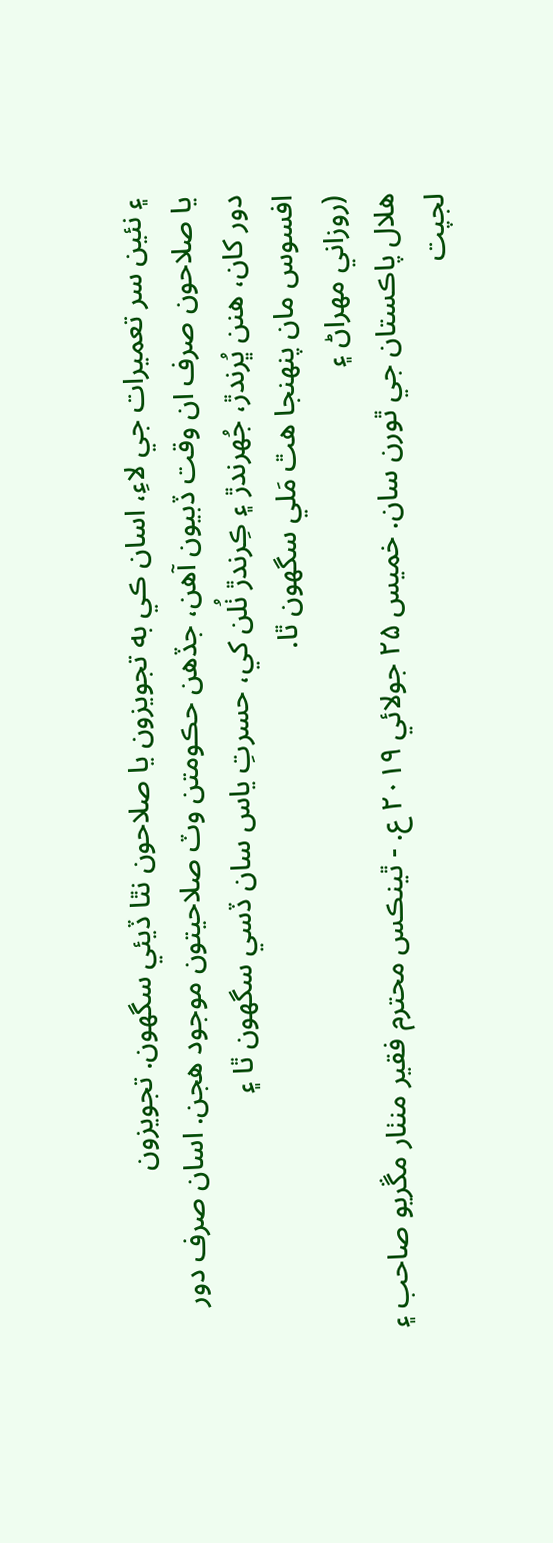۽ نئين سر تعميرات جي لاءِ، اسان ڪي به تجويزون يا صلاحون نٿا ڏيئي سگھون. تجويزون
يا صلاحون صرف ان وقت ڏبيون آهن، جڏهن حڪومتن وٽ صلاحيتون موجود هجن. اسان صرف دور
دور کان، هنن ڀُرندڙ، جُهرندڙ ۽ ڪِرندڙ ٺُلن کي، حسرتِ ياس سان ڏسي سگھون ٿا ۽
افسوس مان پنهنجا هٿ مَلي سگھون ٿا.
(روزاني مهراڻ ۽
هلال پاڪستان جي ٿورن سان. خميس ۲۵ جولائي ۲۰۱۹ ع. - ٿينڪس محترم فقير منٺار مڱريو صاحب ۽ لجپت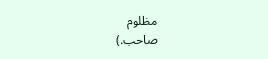مظلوم
صاحب.)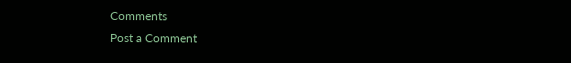Comments
Post a Comment